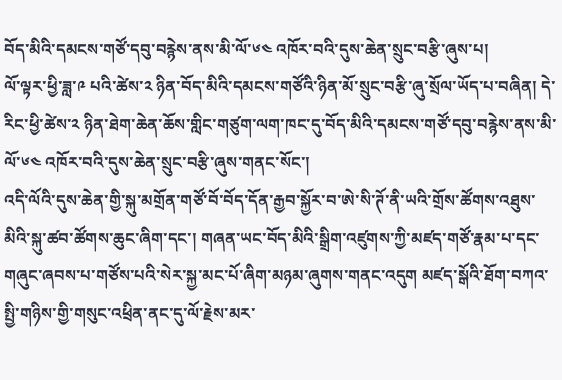བོད་མིའི་དམངས་གཙོ་དབུ་བརྙེས་ནས་མི་ལོ་༦༤ འཁོར་བའི་དུས་ཆེན་སྲུང་བརྩི་ཞུས་པ།
ལོ་ལྟར་ཕྱི་ཟླ་༩ པའི་ཚེས་༢ ཉིན་བོད་མིའི་དམངས་གཙོའི་ཉིན་མོ་སྲུང་བརྩི་ཞུ་སྲོལ་ཡོད་པ་བཞིན། དེ་རིང་ཕྱི་ཚེས་༢ ཉིན་ཐེག་ཆེན་ཆོས་གླིང་གཙུག་ལག་ཁང་དུ་བོད་མིའི་དམངས་གཙོ་དབུ་བརྙེས་ནས་མི་ལོ་༦༤ འཁོར་བའི་དུས་ཆེན་སྲུང་བརྩི་ཞུས་གནང་སོང་།
འདི་ལོའི་དུས་ཆེན་གྱི་སྐུ་མགྲོན་གཙོ་བོ་བོད་དོན་རྒྱབ་སྐྱོར་བ་ཨེ་སི་ཊོ་ནི་ཡའི་གྲོས་ཚོགས་འཐུས་མིའི་སྐུ་ཚབ་ཚོགས་ཆུང་ཞིག་དང་། གཞན་ཡང་བོད་མིའི་སྒྲིག་འཛུགས་ཀྱི་མཛད་གཙོ་རྣམ་པ་དང་གཞུང་ཞབས་པ་གཙོས་པའི་སེར་སྐྱ་མང་པོ་ཞིག་མཉམ་ཞུགས་གནང་འདུག མཛད་སྒོའི་ཐོག་བཀའ་སྤྱི་གཉིས་གྱི་གསུང་འཕྲིན་ནང་དུ་ལོ་རྗེས་མར་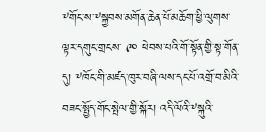༸གོང་ས་༸སྐྱབས་མགོན་ཆེན་པོ་མཆོག་ཕྱི་ལུགས་ལྟར་དགུང་གྲངས་ ༩༠ ཕེབས་པའི་གོ་སྟོན་གྱི་སྟ་གོན་དུ། ༸ཁོང་གི་མཛད་ཁུར་བཞི་ལས་དང་པོ་འགྲོ་བ་མིའི་བཟང་སྤྱོད་གོང་སྤེལ་གྱི་སྐོར། འདི་ལོའི་༸སྐུའི་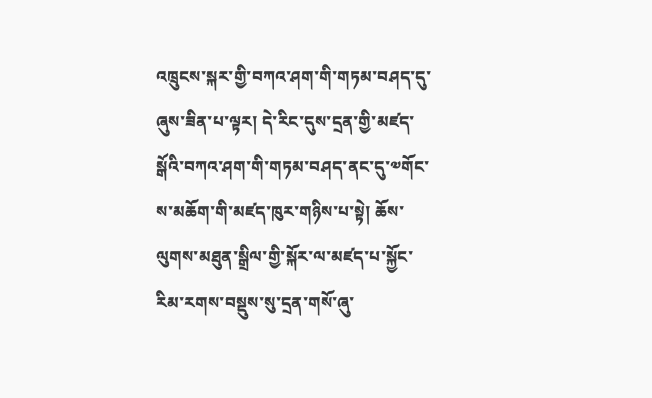འཁྲུངས་སྐར་གྱི་བཀའ་ཤག་གི་གཏམ་བཤད་དུ་ཞུས་ཟིན་པ་ལྟར། དེ་རིང་དུས་དྲན་གྱི་མཛད་སྒོའི་བཀའ་ཤག་གི་གཏམ་བཤད་ནང་དུ་༧གོང་ས་མཆོག་གི་མཛད་ཁུར་གཉིས་པ་སྟེ། ཆོས་ལུགས་མཐུན་སྒྲིལ་གྱི་སྐོར་ལ་མཛད་པ་སྐྱོང་རིམ་རགས་བསྡུས་སུ་དྲན་གསོ་ཞུ་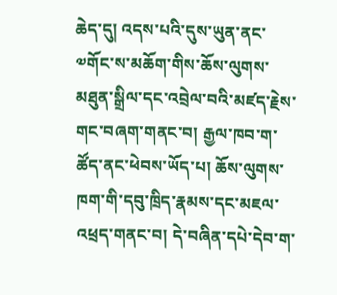ཆེད་དུ། འདས་པའི་དུས་ཡུན་ནང་༧གོང་ས་མཆོག་གིས་ཆོས་ལུགས་མཐུན་སྒྲིལ་དང་འབྲེལ་བའི་མཛད་རྗེས་གང་བཞག་གནང་བ། རྒྱལ་ཁབ་ག་ཚོད་ནང་ཕེབས་ཡོད་པ། ཆོས་ལུགས་ཁག་གི་དབུ་ཁྲིད་རྣམས་དང་མཇལ་འཕྲད་གནང་བ། དེ་བཞིན་དཔེ་དེབ་ག་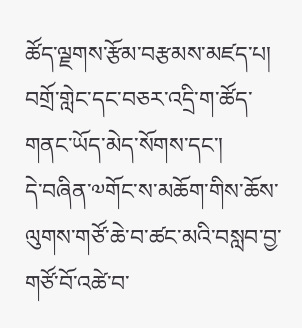ཚོད་ལྗགས་རྩོམ་བརྩམས་མཛད་པ། བགྲོ་གླེང་དང་བཅར་འདྲི་ག་ཚོད་གནང་ཡོད་མེད་སོགས་དང་།
དེ་བཞིན་༧གོང་ས་མཆོག་གིས་ཆོས་ལུགས་གཙོ་ཆེ་བ་ཚང་མའི་བསླབ་བྱ་གཙོ་བོ་འཚེ་བ་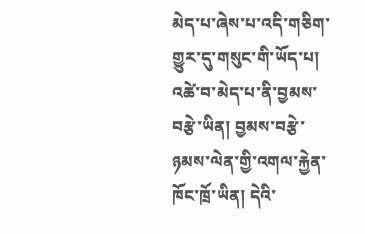མེད་པ་ཞེས་པ་འདི་གཅིག་གྱུར་དུ་གསུང་གི་ཡོད་པ། འཚེ་བ་མེད་པ་ནི་བྱམས་བརྩེ་ཡིན། བྱམས་བརྩེ་ཉམས་ལེན་གྱི་འགལ་རྐྱེན་ཁོང་ཁྲོ་ཡིན། དེའི་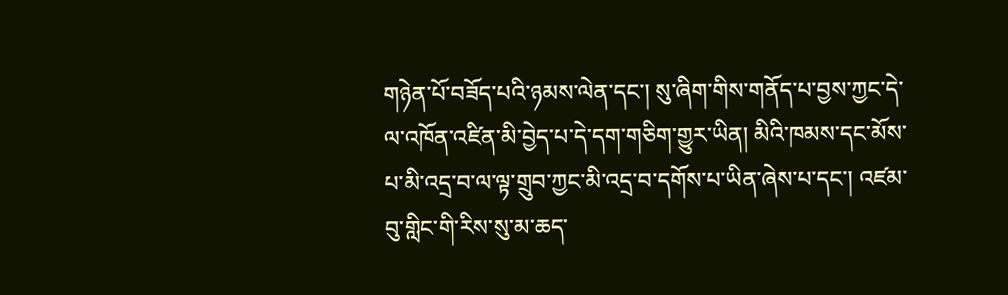གཉེན་པོ་བཟོད་པའི་ཉམས་ལེན་དང་། སུ་ཞིག་གིས་གནོད་པ་བྱས་ཀྱང་དེ་ལ་འཁོན་འཛིན་མི་བྱེད་པ་དེ་དག་གཅིག་གྱུར་ཡིན། མིའི་ཁམས་དང་མོས་པ་མི་འདྲ་བ་ལ་ལྟ་གྲུབ་ཀྱང་མི་འདྲ་བ་དགོས་པ་ཡིན་ཞེས་པ་དང་། འཛམ་བུ་གླིང་གི་རིས་སུ་མ་ཆད་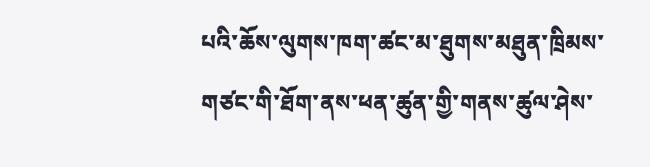པའི་ཆོས་ལུགས་ཁག་ཚང་མ་ཐུགས་མཐུན་ཁྲིམས་གཙང་གི་ཐོག་ནས་ཕན་ཚུན་གྱི་གནས་ཚུལ་ཤེས་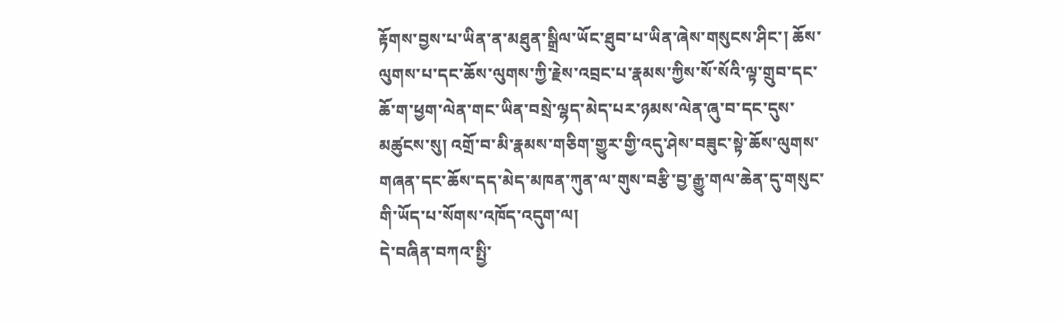རྟོགས་བྱས་པ་ཡིན་ན་མཐུན་སྒྲིལ་ཡོང་ཐུབ་པ་ཡིན་ཞེས་གསུངས་ཤིང་། ཆོས་ལུགས་པ་དང་ཆོས་ལུགས་ཀྱི་རྗེས་འབྲང་པ་རྣམས་ཀྱིས་སོ་སོའི་ལྟ་གྲུབ་དང་ཆོ་ག་ཕྱག་ལེན་གང་ཡིན་བསྲེ་ལྷད་མེད་པར་ཉམས་ལེན་ཞུ་བ་དང་དུས་མཚུངས་སུ། འགྲོ་བ་མི་རྣམས་གཅིག་གྱུར་གྱི་འདུ་ཤེས་བཟུང་སྟེ་ཆོས་ལུགས་གཞན་དང་ཆོས་དད་མེད་མཁན་ཀུན་ལ་གུས་བརྩི་བྱ་རྒྱུ་གལ་ཆེན་དུ་གསུང་གི་ཡོད་པ་སོགས་འཁོད་འདུག་ལ།
དེ་བཞིན་བཀའ་སྤྱི་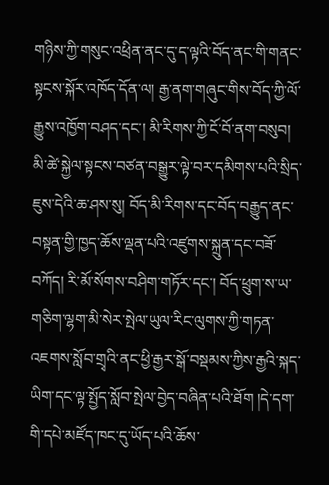གཉིས་ཀྱི་གསུང་འཕྲིན་ནང་དུ་ད་ལྟའི་བོད་ནང་གི་གནང་སྟངས་སྐོར་འཁོད་དོན་ལ། རྒྱ་ནག་གཞུང་གིས་བོད་ཀྱི་ལོ་རྒྱུས་འཁྱོག་བཤད་དང་། མི་རིགས་ཀྱི་ངོ་བོ་ནག་བསུབ། མི་ཚེ་སྐྱེལ་སྟངས་བཙན་བསྒྱུར་ལྟེ་བར་དམིགས་པའི་སྲིད་ཇུས་དེའི་ཆ་ཤས་སུ། བོད་མི་རིགས་དང་བོད་བརྒྱུད་ནང་བསྟན་གྱི་ཁྱད་ཆོས་ལྡན་པའི་འཛུགས་སྐྲུན་དང་བཟོ་བཀོད། རི་མོ་སོགས་བཤིག་གཏོར་དང་། བོད་ཕྲུག་ས་ཡ་གཅིག་ལྷག་མི་སེར་སྤེལ་ཡུལ་རིང་ལུགས་ཀྱི་གཏན་འཇགས་སློབ་གྲྭའི་ནང་ཕྱི་རྒྱར་སྒོ་བསྡམས་ཀྱིས་རྒྱའི་སྐད་ཡིག་དང་ལྟ་སྤྱོད་སློབ་སྤེལ་བྱེད་བཞིན་པའི་ཐོག །དེ་དག་གི་དཔེ་མཛོད་ཁང་དུ་ཡོད་པའི་ཆོས་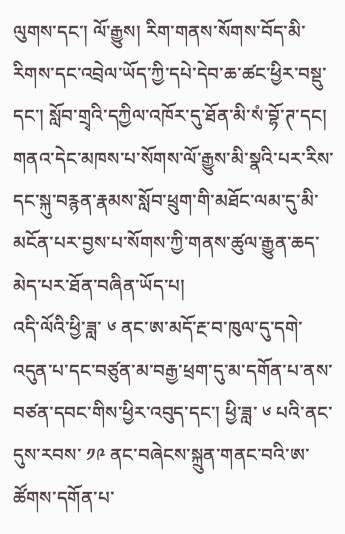ལུགས་དང་། ལོ་རྒྱུས། རིག་གནས་སོགས་བོད་མི་རིགས་དང་འབྲེལ་ཡོད་ཀྱི་དཔེ་དེབ་ཆ་ཚང་ཕྱིར་བསྡུ་དང་། སློབ་གྲྭའི་དཀྱིལ་འཁོར་དུ་ཐོན་མི་སཾ་བྷོ་ཊ་དང། གནའ་དེང་མཁས་པ་སོགས་ལོ་རྒྱུས་མི་སྣའི་པར་རིས་དང་སྐུ་བརྙན་རྣམས་སློབ་ཕྲུག་གི་མཐོང་ལམ་དུ་མི་མངོན་པར་བྱས་པ་སོགས་ཀྱི་གནས་ཚུལ་རྒྱུན་ཆད་མེད་པར་ཐོན་བཞིན་ཡོད་པ།
འདི་ལོའི་ཕྱི་ཟླ་ ༦ ནང་ཨ་མདོ་རྔ་བ་ཁུལ་དུ་དགེ་འདུན་པ་དང་བཙུན་མ་བརྒྱ་ཕྲག་དུ་མ་དགོན་པ་ནས་བཙན་དབང་གིས་ཕྱིར་འབུད་དང་། ཕྱི་ཟླ་ ༦ པའི་ནང་དུས་རབས་ ༡༩ ནང་བཞེངས་སྐྲུན་གནང་བའི་ཨ་ཚོགས་དགོན་པ་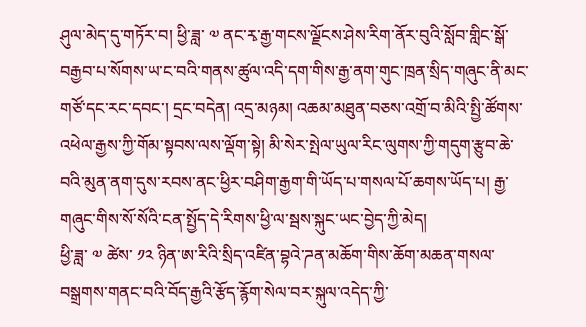ཤུལ་མེད་དུ་གཏོར་བ། ཕྱི་ཟླ་ ༧ ནང་རྭ་རྒྱ་གངས་ལྗོངས་ཤེས་རིག་ནོར་བུའི་སློབ་གླིང་སྒོ་བརྒྱབ་པ་སོགས་ཡ་ང་བའི་གནས་ཚུལ་འདི་དག་གིས་རྒྱ་ནག་གུང་ཁྲན་སྲིད་གཞུང་ནི་མང་གཙོ་དང་རང་དབང་། དྲང་བདེན། འདྲ་མཉམ། འཆམ་མཐུན་བཅས་འགྲོ་བ་མིའི་སྤྱི་ཚོགས་འཕེལ་རྒྱས་ཀྱི་གོམ་སྟབས་ལས་ལྡོག་སྟེ། མི་སེར་སྤེལ་ཡུལ་རིང་ལུགས་ཀྱི་གདུག་རྩུབ་ཆེ་བའི་མུན་ནག་དུས་རབས་ནང་ཕྱིར་བཤིག་རྒྱག་གི་ཡོད་པ་གསལ་པོ་ཆགས་ཡོད་པ། རྒྱ་གཞུང་གིས་སོ་སོའི་ངན་སྤྱོད་དེ་རིགས་ཕྱི་ལ་སྦས་སྐུང་ཡང་བྱེད་ཀྱི་མེད།
ཕྱི་ཟླ་ ༧ ཚེས་ ༡༢ ཉིན་ཨ་རིའི་སྲིད་འཛིན་བྷའེ་ཌན་མཆོག་གིས་ཆོག་མཆན་གསལ་བསྒྲགས་གནང་བའི་བོད་རྒྱའི་རྩོད་རྙོག་སེལ་བར་སྐུལ་འདེད་ཀྱི་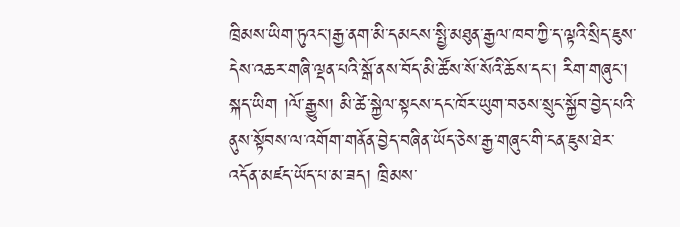ཁྲིམས་ཡིག་ཏུའང་།རྒྱ་ནག་མི་དམངས་སྤྱི་མཐུན་རྒྱལ་ཁབ་ཀྱི་ད་ལྟའི་སྲིད་ཇུས་དེས་འཆར་གཞི་ལྡན་པའི་སྒོ་ནས་བོད་མི་ཚོས་སོ་སོའི་ཆོས་དང་། རིག་གཞུང་། སྐད་ཡིག །ལོ་རྒྱུས། མི་ཚེ་སྐྱེལ་སྟངས་དང་ཁོར་ཡུག་བཅས་སྲུང་སྐྱོབ་བྱེད་པའི་ནུས་སྟོབས་ལ་འགོག་གནོན་བྱེད་བཞིན་ཡོད་ཅེས་རྒྱ་གཞུང་གི་ངན་ཇུས་ཐེར་འདོན་མཛད་ཡོད་པ་མ་ཟད། ཁྲིམས་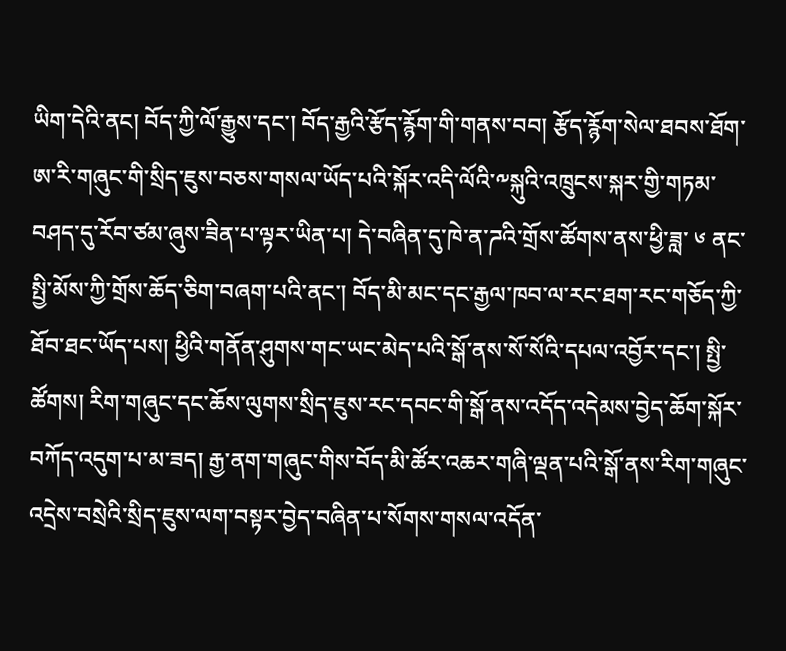ཡིག་དེའི་ནང། བོད་ཀྱི་ལོ་རྒྱུས་དང་། བོད་རྒྱའི་རྩོད་རྙོག་གི་གནས་བབ། རྩོད་རྙོག་སེལ་ཐབས་ཐོག་ཨ་རི་གཞུང་གི་སྲིད་ཇུས་བཅས་གསལ་ཡོད་པའི་སྐོར་འདི་ལོའི་༸སྐུའི་འཁྲུངས་སྐར་གྱི་གཏམ་བཤད་དུ་རོབ་ཙམ་ཞུས་ཟིན་པ་ལྟར་ཡིན་པ། དེ་བཞིན་དུ་ཁེ་ན་ཌའི་གྲོས་ཚོགས་ནས་ཕྱི་ཟླ་ ༦ ནང་སྤྱི་མོས་ཀྱི་གྲོས་ཆོད་ཅིག་བཞག་པའི་ནང་། བོད་མི་མང་དང་རྒྱལ་ཁབ་ལ་རང་ཐག་རང་གཅོད་ཀྱི་ཐོབ་ཐང་ཡོད་པས། ཕྱིའི་གནོན་ཤུགས་གང་ཡང་མེད་པའི་སྒོ་ནས་སོ་སོའི་དཔལ་འབྱོར་དང་། སྤྱི་ཚོགས། རིག་གཞུང་དང་ཆོས་ལུགས་སྲིད་ཇུས་རང་དབང་གི་སྒོ་ནས་འདོད་འདེམས་བྱེད་ཆོག་སྐོར་བཀོད་འདུག་པ་མ་ཟད། རྒྱ་ནག་གཞུང་གིས་བོད་མི་ཚོར་འཆར་གཞི་ལྡན་པའི་སྒོ་ནས་རིག་གཞུང་འདྲེས་བསྲེའི་སྲིད་ཇུས་ལག་བསྟར་བྱེད་བཞིན་པ་སོགས་གསལ་འདོན་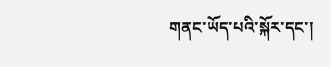གནང་ཡོད་པའི་སྐོར་དང་།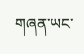གཞན་ཡང་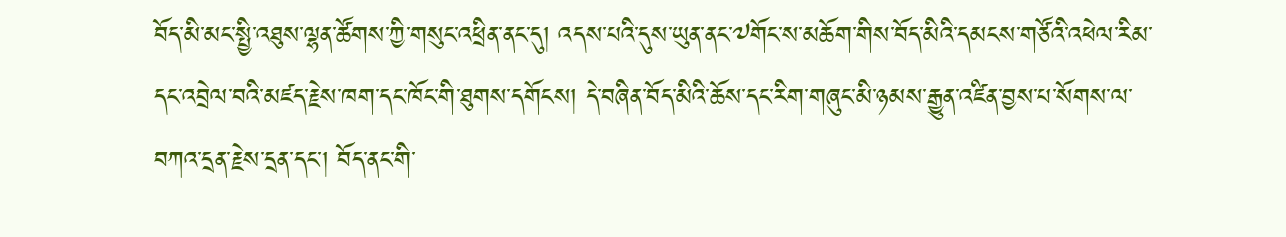བོད་མི་མང་སྤྱི་འཐུས་ལྷན་ཚོགས་ཀྱི་གསུང་འཕྲིན་ནང་དུ། འདས་པའི་དུས་ཡུན་ནང་༧གོང་ས་མཆོག་གིས་བོད་མིའི་དམངས་གཙོའི་འཕེལ་རིམ་དང་འབྲེལ་བའི་མཛད་རྗེས་ཁག་དང་ཁོང་གི་ཐུགས་དགོངས། དེ་བཞིན་བོད་མིའི་ཆོས་དང་རིག་གཞུང་མི་ཉམས་རྒྱུན་འཛིན་བྱས་པ་སོགས་ལ་བཀའ་དྲན་རྗེས་དྲན་དང་། བོད་ནང་གི་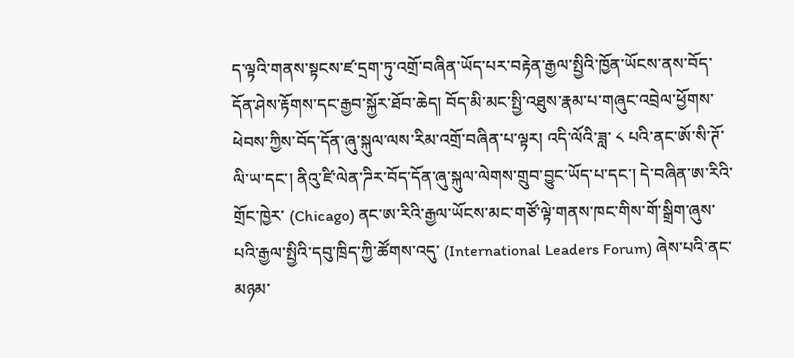ད་ལྟའི་གནས་སྟངས་ཛ་དྲག་ཏུ་འགྲོ་བཞིན་ཡོད་པར་བརྟེན་རྒྱལ་སྤྱིའི་ཁྱོན་ཡོངས་ནས་བོད་དོན་ཤེས་རྟོགས་དང་རྒྱབ་སྐྱོར་ཐོབ་ཆེད། བོད་མི་མང་སྤྱི་འཐུས་རྣམ་པ་གཞུང་འབྲེལ་ཕྱོགས་ཕེབས་ཀྱིས་བོད་དོན་ཞུ་སྐུལ་ལས་རིམ་འགྲོ་བཞིན་པ་ལྟར། འདི་ལོའི་ཟླ་ ༨ པའི་ནང་ཨོ་སི་ཊོ་ལི་ཡ་དང་། ནིའུ་ཛི་ལེན་ཌིར་བོད་དོན་ཞུ་སྐུལ་ལེགས་གྲུབ་བྱུང་ཡོད་པ་དང་། དེ་བཞིན་ཨ་རིའི་གྲོང་ཁྱེར་ (Chicago) ནང་ཨ་རིའི་རྒྱལ་ཡོངས་མང་གཙོ་ལྟེ་གནས་ཁང་གིས་གོ་སྒྲིག་ཞུས་པའི་རྒྱལ་སྤྱིའི་དབུ་ཁྲིད་ཀྱི་ཚོགས་འདུ་ (International Leaders Forum) ཞེས་པའི་ནང་མཉམ་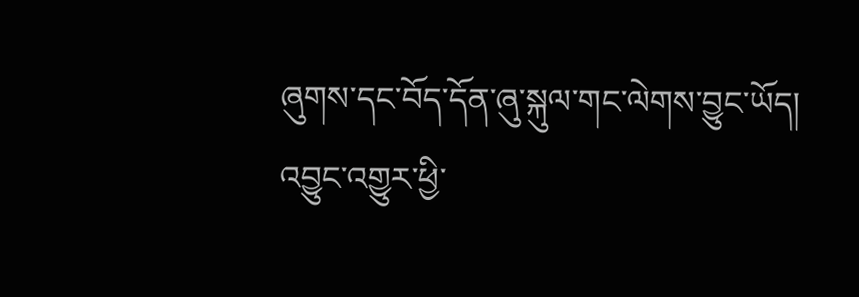ཞུགས་དང་བོད་དོན་ཞུ་སྐུལ་གང་ལེགས་བྱུང་ཡོད།
འབྱུང་འགྱུར་ཕྱི་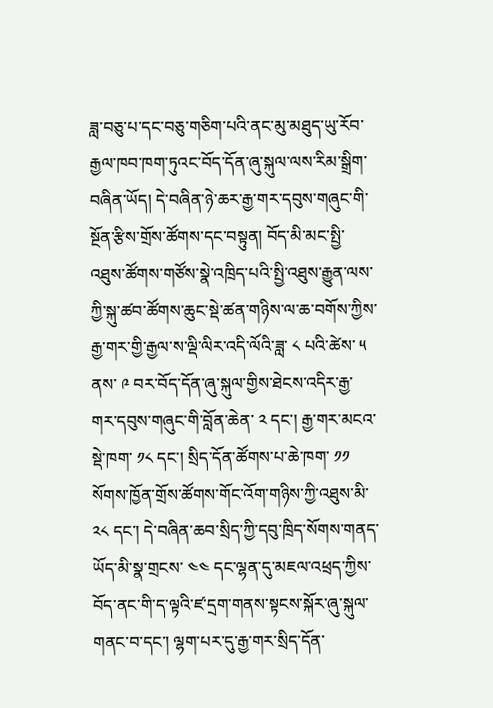ཟླ་བཅུ་པ་དང་བཅུ་གཅིག་པའི་ནང་མུ་མཐུད་ཡུ་རོབ་རྒྱལ་ཁབ་ཁག་ཏུའང་བོད་དོན་ཞུ་སྐུལ་ལས་རིམ་སྒྲིག་བཞིན་ཡོད། དེ་བཞིན་ཉེ་ཆར་རྒྱ་གར་དབུས་གཞུང་གི་སྔོན་རྩིས་གྲོས་ཚོགས་དང་བསྟུན། བོད་མི་མང་སྤྱི་འཐུས་ཚོགས་གཙོས་སྣེ་འཁྲིད་པའི་སྤྱི་འཐུས་རྒྱུན་ལས་ཀྱི་སྐུ་ཚབ་ཚོགས་ཆུང་སྡེ་ཚན་གཉིས་ལ་ཆ་བགོས་ཀྱིས་རྒྱ་གར་གྱི་རྒྱལ་ས་ལྡི་ལིར་འདི་ལོའི་ཟླ་ ༨ པའི་ཚེས་ ༥ ནས་ ༩ བར་བོད་དོན་ཞུ་སྐུལ་གྱིས་ཐེངས་འདིར་རྒྱ་གར་དབུས་གཞུང་གི་བློན་ཆེན་ ༢ དང་། རྒྱ་གར་མངའ་སྡེ་ཁག་ ༡༨ དང་། སྲིད་དོན་ཚོགས་པ་ཆེ་ཁག་ ༡༡ སོགས་ཁྱོན་གྲོས་ཚོགས་གོང་འོག་གཉིས་ཀྱི་འཐུས་མི་ ༢༨ དང་། དེ་བཞིན་ཆབ་སྲིད་ཀྱི་དབུ་ཁྲིད་སོགས་གནད་ཡོད་མི་སྣ་གྲངས་ ༤༤ དང་ལྷན་དུ་མཇལ་འཕྲད་ཀྱིས་བོད་ནང་གི་ད་ལྟའི་ཛ་དྲག་གནས་སྟངས་སྐོར་ཞུ་སྐུལ་གནང་བ་དང་། ལྷག་པར་དུ་རྒྱ་གར་སྲིད་དོན་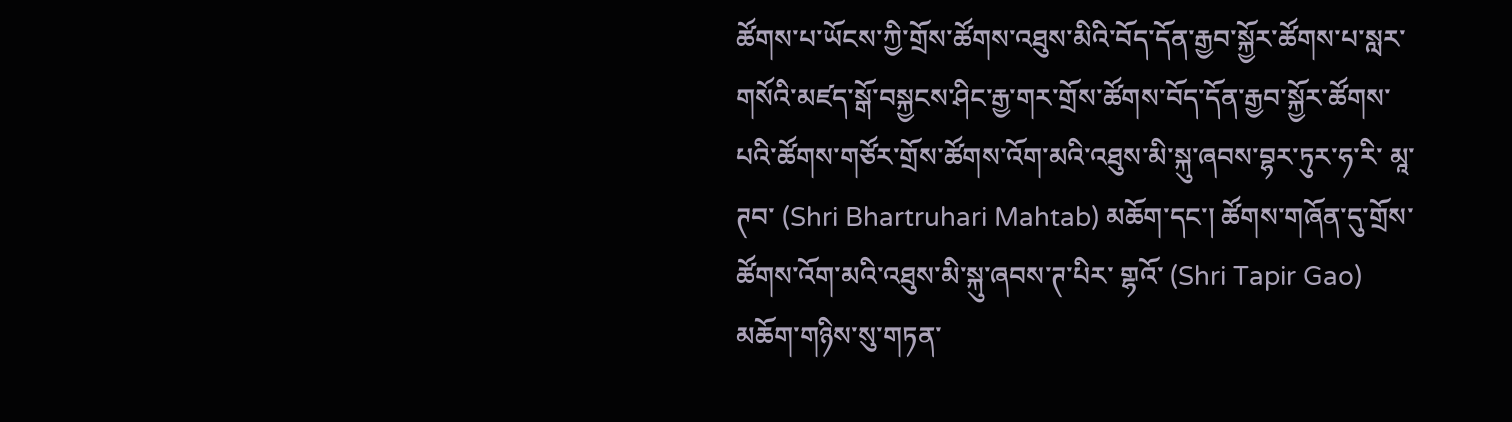ཚོགས་པ་ཡོངས་ཀྱི་གྲོས་ཚོགས་འཐུས་མིའི་བོད་དོན་རྒྱབ་སྐྱོར་ཚོགས་པ་སླར་གསོའི་མཛད་སྒོ་བསྐྱངས་ཤིང་རྒྱ་གར་གྲོས་ཚོགས་བོད་དོན་རྒྱབ་སྐྱོར་ཚོགས་པའི་ཚོགས་གཙོར་གྲོས་ཚོགས་འོག་མའི་འཐུས་མི་སྐུ་ཞབས་བྷར་ཏུར་ཧ་རི་ མཱ་ཊབ་ (Shri Bhartruhari Mahtab) མཆོག་དང་། ཚོགས་གཞོན་དུ་གྲོས་ཚོགས་འོག་མའི་འཐུས་མི་སྐུ་ཞབས་ཊ་པིར་ གྷའོ་ (Shri Tapir Gao) མཆོག་གཉིས་སུ་གཏན་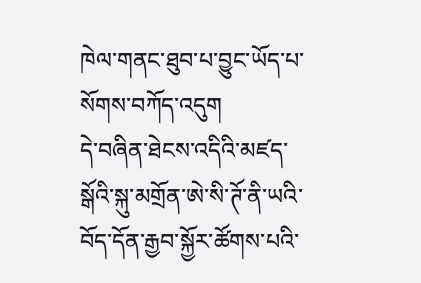ཁེལ་གནང་ཐུབ་པ་བྱུང་ཡོད་པ་སོགས་བཀོད་འདུག
དེ་བཞིན་ཐེངས་འདིའི་མཛད་སྒོའི་སྐུ་མགྲོན་ཨེ་སི་ཊོ་ནི་ཡའི་བོད་དོན་རྒྱབ་སྐྱོར་ཚོགས་པའི་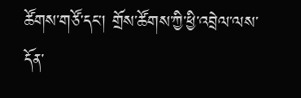ཚོགས་གཙོ་དང་། གྲོས་ཚོགས་ཀྱི་ཕྱི་འབྲེལ་ལས་དོན་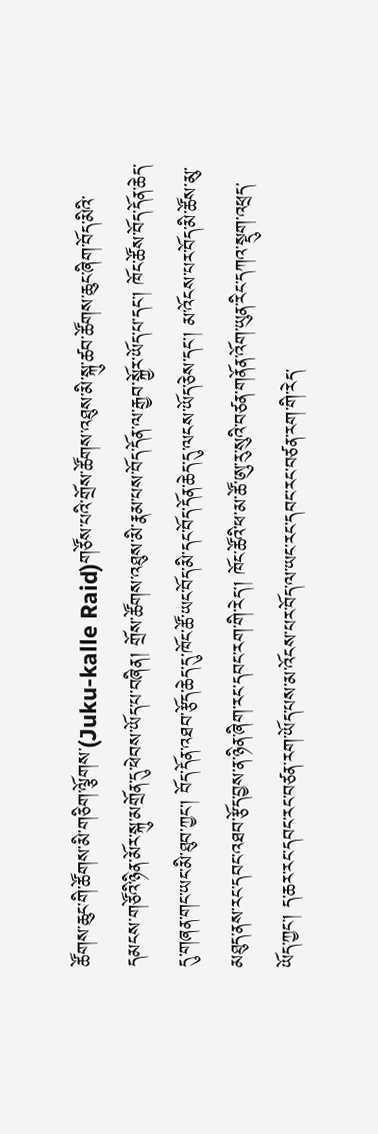ཚོགས་ཆུང་གི་ཚོགས་མི་གཅིག་ལྕོགས་(Juku-kalle Raid)གཙོས་པའི་གྲོས་ཚོགས་འཐུས་མི་སྐུ་ཚབ་ཚོགས་ཆུང་ཞིག་བོད་མིའི་དམངས་གཙོའི་ཉིན་མོར་སྐུ་མགྲོན་དུ་ཕེབས་ཡོད་པ་བཞིན། གྲོས་ཚོགས་འཐུས་མི་རྣམ་པས་བོད་དོན་ལ་རྒྱབ་སྐྱོར་ཡོད་པ་དང་། ཁོང་ཚོས་བོད་དོན་ཆེད་དུ་གཞན་གང་ཡང་མི་ཐུབ་ཀྱང་། བོད་དོན་འཐབ་རྩོད་ཆེད་དུ་ཁོང་ཚོ་ཡང་བོད་མི་དང་བོད་དོན་ཆེད་དུ་ལངས་ཡོད་ཅེས་དང་། མ་འོངས་པར་བོད་མི་ཚོས་མུ་མཐུད་ནས་རང་དབང་འཐབ་རྩོད་བྱས་ན་ཉིན་ཞིག་རང་དབང་རག་གི་རེད་། ཁོང་ཚོའི་ཕ་མ་ཚོ་ཨུ་རུ་སུའི་བཙན་གནོན་འོག་ཡུན་རིང་དཀའ་སྡུག་འཕྲད་ཡོད་ཀྱང་། ད་ཆར་རང་དབང་རང་བཙན་རག་ཡོད་པས་མ་འོངས་པར་བོད་ལ་ཡང་རང་དབང་རང་བཙན་རག་གི་རེད་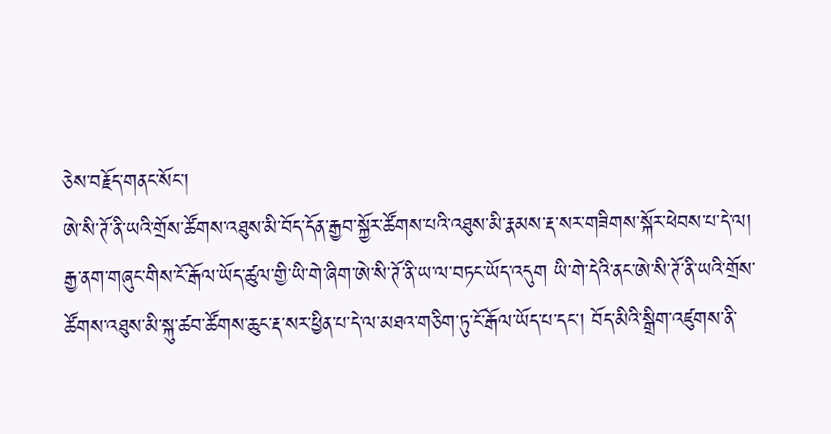ཅེས་བརྗོད་གནང་སོང་།
ཨེ་སི་ཊོ་ནི་ཡའི་གྲོས་ཚོགས་འཐུས་མི་བོད་དོན་རྒྱབ་སྐྱོར་ཚོགས་པའི་འཐུས་མི་རྣམས་རྡ་སར་གཟིགས་སྐོར་ཕེབས་པ་དེ་ལ། རྒྱ་ནག་གཞུང་གིས་ངོ་རྒོལ་ཡོད་ཚུལ་གྱི་ཡི་གེ་ཞིག་ཨེ་སི་ཊོ་ནི་ཡ་ལ་བཏང་ཡོད་འདུག ཡི་གེ་དེའི་ནང་ཨེ་སི་ཊོ་ནི་ཡའི་གྲོས་ཚོགས་འཐུས་མི་སྐུ་ཚབ་ཚོགས་ཆུང་རྡ་སར་ཕྱིན་པ་དེ་ལ་མཐའ་གཅིག་ཏུ་ངོ་རྒོལ་ཡོད་པ་དང་། བོད་མིའི་སྒྲིག་འཛུགས་ནི་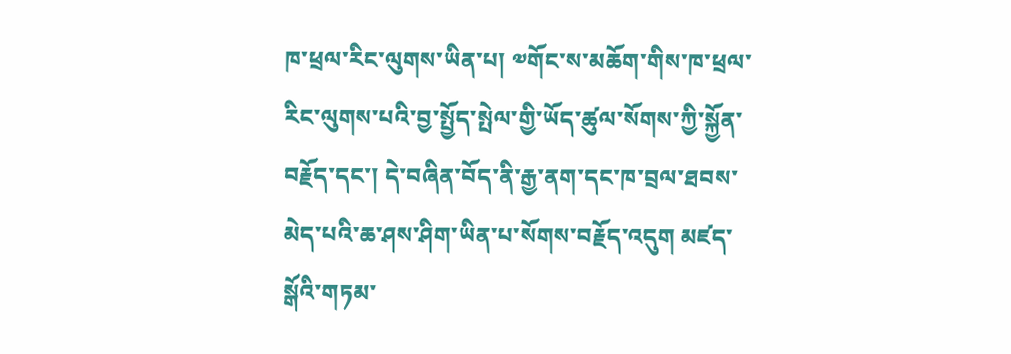ཁ་ཕྲལ་རིང་ལུགས་ཡིན་པ། ༧གོང་ས་མཆོག་གིས་ཁ་ཕྲལ་རིང་ལུགས་པའི་བྱ་སྤྱོད་སྤེལ་གྱི་ཡོད་ཚུལ་སོགས་ཀྱི་སྐྱོན་བརྗོད་དང་། དེ་བཞིན་བོད་ནི་རྒྱ་ནག་དང་ཁ་བྲལ་ཐབས་མེད་པའི་ཆ་ཤས་ཤིག་ཡིན་པ་སོགས་བརྗོད་འདུག མཛད་སྒོའི་གཏམ་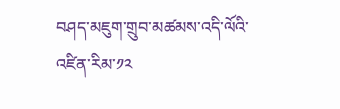བཤད་མཇུག་གྲུབ་མཚམས་འདི་ལོའི་འཛིན་རིམ་༡༢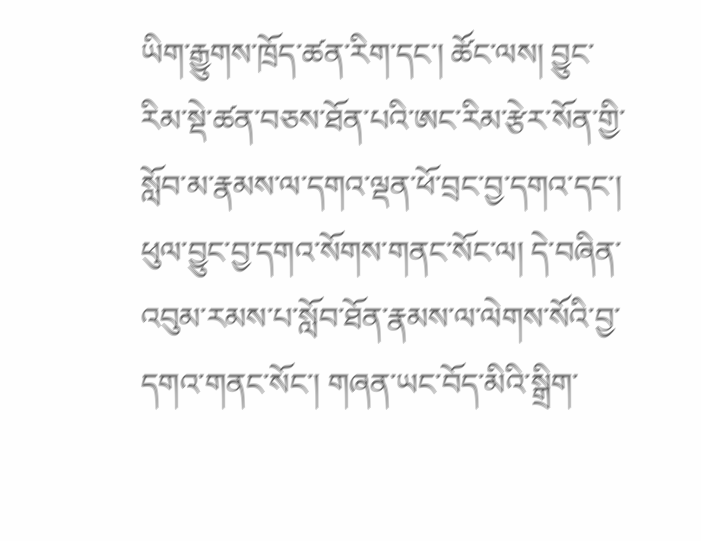ཡིག་རྒྱུགས་ཁྲོད་ཚན་རིག་དང་། ཚོང་ལས། བྱུང་རིམ་སྡེ་ཚན་བཅས་ཐོན་པའི་ཨང་རིམ་རྩེར་སོན་གྱི་སློབ་མ་རྣམས་ལ་དགའ་ལྡན་ཕོ་བྲང་བྱ་དགའ་དང་། ཕུལ་བྱུང་བྱ་དགའ་སོགས་གནང་སོང་ལ། དེ་བཞིན་འབུམ་རམས་པ་སློབ་ཐོན་རྣམས་ལ་ལེགས་སོའི་བྱ་དགའ་གནང་སོང་། གཞན་ཡང་བོད་མིའི་སྒྲིག་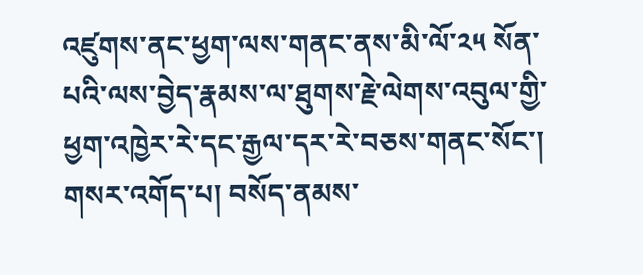འཛུགས་ནང་ཕྱག་ལས་གནང་ནས་མི་ལོ་༢༥ སོན་པའི་ལས་བྱེད་རྣམས་ལ་ཐུགས་རྗེ་ལེགས་འབུལ་གྱི་ཕྱག་འཁྱེར་རེ་དང་རྒྱལ་དར་རེ་བཅས་གནང་སོང་།
གསར་འགོད་པ། བསོད་ནམས་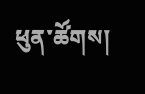ཕུན་ཚོགས།